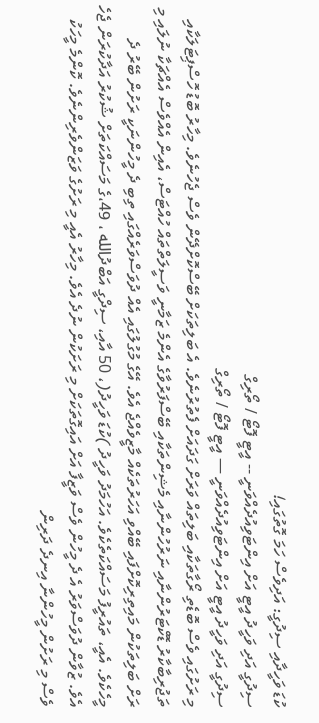ކުޑަ ވަހީދާއި ސިދުގީ: އަދިވެސް ހަމަ ގޮތުގައި!
ސިދުގީ އަދި ވަހީދު އީޓީ އަށް އިންޓަވިއުދެއްވަނީ -- އީޓީ ފޮޓޯ / ތޯރިގް
ސިދުގީ އަދި ވަހީދު އީޓީ އަށް އިންޓަވިއުދެއްވަނީ — އީޓީ ފޮޓޯ / ތޯރިގް
މި ރަށުގައި ވެސް ބޮޑެތި ރޯގާތަކާއި ބަލިތައް ވަރަށް ގަދައަށް ފެތުރުނެވެ. އެ ބަލިތަކަށް ބޭސްކޮށްދޭން ވެސް ޖެހުނެވެ. މިހާރު ބޮޑު ހޮސްޕިޓަލަކާއި ތަޖުރިބާކާރު ޑޮކްޓަރުންނާއި ނަރުހުންނާއި މެޝިންތަކާއި ބޭސްފަރުވާގެ އެންމެ ޒަމާނީ ވަސީލަތްތައް ހުއްޓަސް، އެއިން އެއްވެސް އެއްޗަކާ ނުލައި މި ރަށް ބަލިތަކުން މައިތިރިކޮށްފައި ބޭއްވި އަހަރުތަކެއް މާޒީވެއްޖެ އެވެ. އޭގެ މުގުލުގައި އެއް ދުވަސްވަރެއްގައި ތިބި ދެ މީހުންނަކީ ރަށުން ބޭރު ދެ މީހެކެވެ. އެއީ، ތައުރީފު މަސައްކަތެކެވެ. އަހުމަދު ވަހީދު )ކުޑަ ވަހީދު(، 50 އާއި، ސިދްގީ އަބްދުالله ، 49،ގެ މަސައްކަތަށް ޝުކުރު އަދާކުރަން ޖެހެ އެވެ. ޒުވާން ދުވަސްވަރު އެ ދެ މީހުން ވެސް ވަޒީފާ އަށް އައިގޮތަކަށް މި ރަށަކުން ނުދެ އެވެ. މިހާރު އެއީ މި ރަށުގެ ވަޒަންވެރިންނެވެ. ކޮންމެ މީހަކު ވެސް މި ރަށުން މީހުންނާ އިނދެ ދަރިން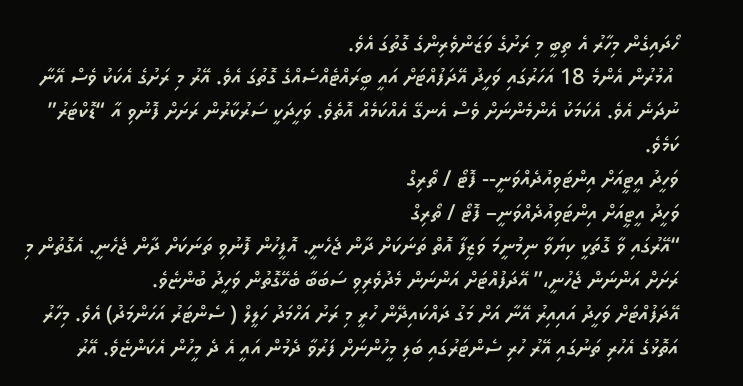ހޯދައިގެން މިހާރު އެ ތިބީ މި ރަށުގެ ވަޒަންވެރިންގެ ގޮތުގަ އެވެ.
 އުމުރުން އެންމެ 18 އަހަރުގައި ވަހީދު އޭދަފުއްޓަށް އައީ ބީރައްޓެއްސެއްގެ ގޮތުގަ އެވެ. އޭރު މި ރަށުގެ އެކަކު ވެސް އޭނާ ނުދަނެ އެވެ. އެކަމަކު އެންމެންނަށް ވެސް އެނގޭ އެއްކަމެއް އޮތެވެ. ވަހީދަކީ ސަރުކާރުން ރަށަށް ފޮނުވި އާ “ޑޮކްޓަރު” ކަމެވެ.
ވަހީދު އީޓީއަށް އިންޓަވިއުދެއްވަނީ-- ފޮޓޯ / ތޯރިގް
ވަހީދު އީޓީއަށް އިންޓަވިއުދެއްވަނީ– ފޮޓޯ / ތޯރިގް
“އޭރުގައި ވާ ގޮތަކީ ކިޔަވާ ނިމުނީމަ ވަޒީފާ އޮތް ތަނަކަށް ދާން ޖެހެނީ. އޮފީހުން ފޮނުވި ތަނަކަށް ދާން ޖެހެނީ. އެގޮތުން މި ރަށަށް އަންނަން ޖެހުނީ،” އޭދަފުއްޓަށް އަންނަން މެދުވެރިވި ސަބަބާ ބެހޭގޮތުން ވަހީދު ބުންޏެވެ.
އޭދަފުއްޓަށް ވަހީދު އައިއިރު އޭނާ އަށް މަގު ދައްކައިދޭން ހުރީ މި ރަށު އަހްމަދު ހަލީލް ( ސެންޓަރު އަހަންމަދު) އެވެ. މިހާރު އަތޮޅުގެ އެހުރި ތަނުގައި އޭރު ހުރި ސެންޓަރުގައި ބަލި މީހުންނަށް ފަރުވާ ދެމުން އައީ އެ ދެ މީހުން އެކަންޏެވެ. އޭރު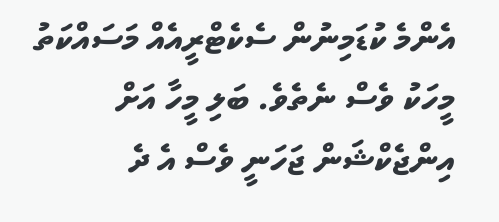އެންމެ ކުޑަމިނުން ސެކެޓްރީއެއް މަސައްކަތު މީހަކު ވެސް ނެތެވެ. ބަލި މީހާ އަށް އިންޖެކްޝަން ޖަހަނީ ވެސް އެ ދެ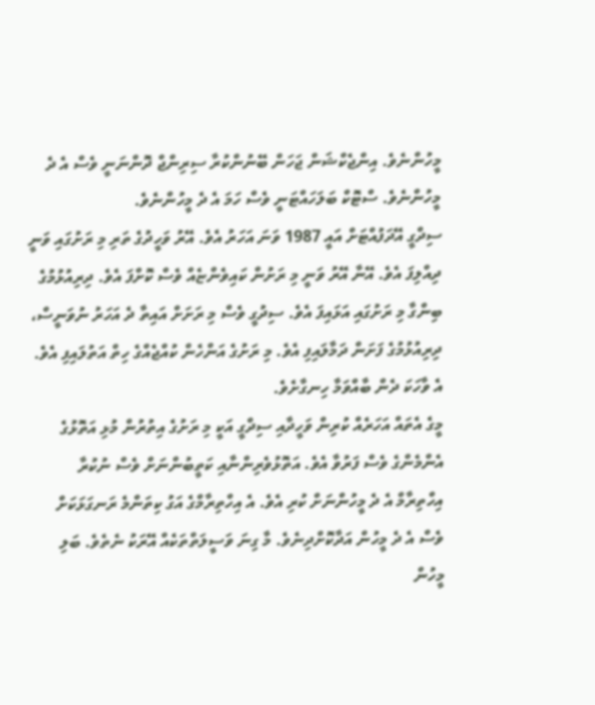މީހުންނެވެ. އިންޖެކްޝަން ޖަހަން ބޭނުންކުރާ ސިރިންޖް ދޮންނަނީ ވެސް އެ ދެ މީހުންނެވެ. ސްޓޮކް ބަލަހައްޓަނީ ވެސް ހަމަ އެ ދެ މީހުންނެވެ.
ސިދްގީ އޭދަފުއްޓަށް އައީ 1987 ވަނަ އަހަރު އެވެ. އޭރު ވަހީދުގެ ތަރި މި ރަށުގައި ވަނީ ދިއްލިފަ އެވެ. އޭނާ އޭރު ވަނީ މި ރަށުން ކައިވެންޏެއް ވެސް ކޮށްފަ އެވެ. ދިރިއުޅުމުގެ ބިންގާ މި ރަށުގައި އަޅައިފަ އެވެ. ސިދުގީ ވެސް މި ރަށަށް އައިތާ ދެ އަހަރު ނުވަނީސް، ދިރިއުޅުމުގެ ފަށަން ދަމާލައިފި އެވެ. މި ރަށުގެ އަންހެން ކުއްޖެއްގެ ހިތް އަތުލައިފި އެވެ. އެ ވާހަކަ ދެން ބާއްވަމާ ހިނގާށެވެ.
މީގެ އެތައް އަހަރެއް ކުރިން ވަހީދާއި ސިދްގީ އަކީ މި ރަށުގެ އިތުރުން މުޅި އަތޮޅުގެ އެންމެންގެ ވެސް ފަރުވާ އެވެ. އަތޮޅުވެރިންނާއި ކަތީބުންނަށް ވެސް ނުކުރާ އިހްތިރާމް އެ ދެ މީހުންނަށް ކުރި އެވެ. އެ އިހްތިރާމްގެ އަގު ކިތަންމެ ރަނގަޅަކަށް ވެސް އެ ދެ މީހުން އަދާކޮށްދިނެވެ. މާ ގިނަ ވަސީލަތްތަކެއް އޭރަކު ނެތެވެ. ބަލި މީހުން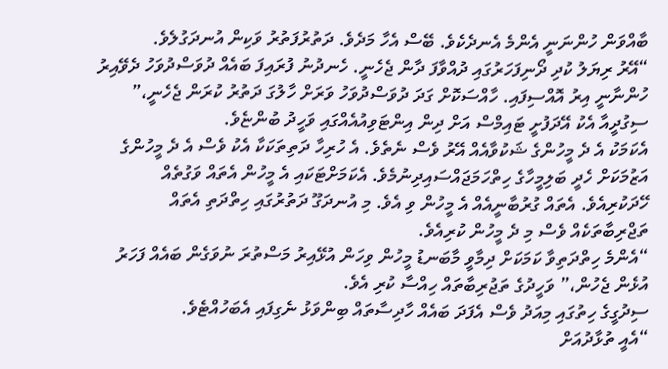ބާއްވަން ހުންނަނީ އެންމެ އެނދެކެވެ. ބޭސް އެހާ މަދެވެ. ދަތުރުފަތުރު ވަކިން އުނދަގުލެވެ.
“އޭރު ރިޔަލު ކުދި ދޯނިފަހަރުގައި ދުއްވާފަ ދާން ޖެހެނީ. ހެނދުނު ފުރައިފަ ބައެއް ދުވަސްދުވަހު ދެވޭއިރު ހުންނާނީ އިރު އޮއްސިފައި. ހާއްސަކޮށް ގަދަ ދުވަސްދުވަހު ވަރަށް ހާލުގަ ދަތުރު ކުރަން ޖެހެނީ،” ސިގުދީއާ އެކު އޭދަފުށީ ޓައިމްސް އަށް ދިން އިންޓަވިއުއެއްގައި ވަހީދު ބުންޏެވެ.
އެކަމަކު އެ ދެ މީހުންގެ ޝަކުވާއެއް އޭރު ވެސް ނެތެވެ. އެ ހުރިހާ ދަތިތަކަކާ އެކު ވެސް އެ ދެ މީހުންގެ އަޒުމަކަށް ހެދީ ބަލިމީހާގެ ހިތްހަމަޖައްސައިދިނުމެވެ. އެކަމަށްޓަކައި އެ މީހުން އެތައް ވަގުތެއް ހޭދަކުރިއެވެ. އެތައް ގުރުބާނީއެއް އެ މީހުން ވި އެވެ. މި އުނދަގޫ ދަތުރުގައި ހިތްދަތި އެތައް ތަޖްރިބާތަކެއް ވެސް މި ދެ މީހުން ކުރިއެވެ.
“އެންމެ ހިތްދަތިވާ ކަމަކަށް ދިމާވީ މާބަނޑު މީހުން ވިހަން އުޅޭއިރު މަސްތުރަ ނުވަގެން ބައެއް ފަހަރު އުޅެން ޖެހުން،” ވަހީދުގެ ތަޖުރިބާތައް ހިއްސާ ކުރި އެވެ.
ސިދުގީގެ ހިތުގައި މިއަދު ވެސް އެފަދަ ބައެއް ހާދިސާތައް ބިންވަޅު ނެގިފައި އެބަހުއްޓެވެ.
“އެއީ ތުޅާދުއަށް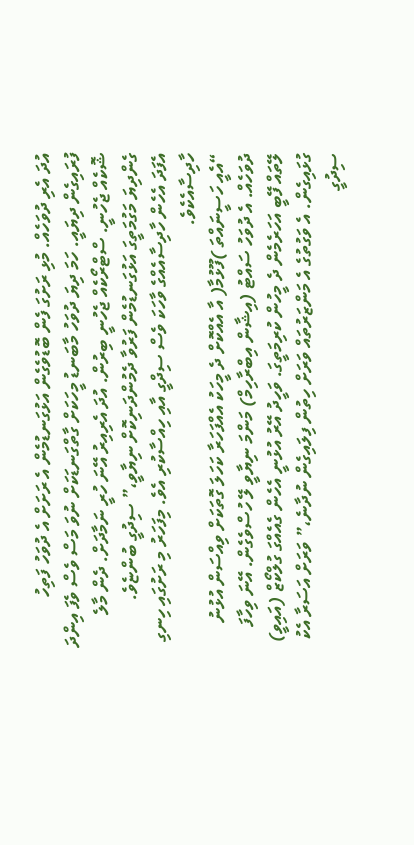އުދަ އެރި ދުވަހެއް. މުޅި ރަށުގަ ފެން ބޮޑުވެގެން އަޅުގަނޑުމެން އެ ރަށަށް އެ ދުވަހު ފަތިހު ފުރައިގެން ދިޔައީ. ހަމަ ދިޔަ ދުވަހު މާބަނޑު މީހަކަށް ގާތްގަނޑަކަށް ނުވަ މަސް ވެސް ވެފަ އިންދަ ޝޮކެއް ޖެހުނީ. ސްޓްރޯކެއް ޖެހުނީ ބިރުން. އުދަ އެރިއިރު އޭނަ ހުރީ ނަމާދަށް. ދެން މާލެ ގެންދިޔަ މަގުމަތީގަ އަޅުގަނޑުމެން ފަރުވާ ދެމުންދަނިކޮށް ނިޔާވީ،” ސިދުގީ ބުންޏެވެ.
އެފަދަ އެހެން ހާދިސާއެއްގެ ވާހަކަ ވެސް ސިދްގީ އާއި ހިއްސާކުރި އެވެ. މިފަހަރު މި ރަށުގައި ހިނގި ހާދިސާއެކެވެ.
“އެއީ ހަސީނައްތަ )ފޫޅުމާ( އާ އެއްކޮށް ދެ މީހަކު އެއްފަހަރާ ކަހަލަ ގޮތަކަށް ވިއްސަން އުޅުނު ދުވަހެއް. އެ ދުވަހު ސައްޓު (އިޝާން އިބްރާހިމް) މަންމަ ނިޔާވީ ލޭ ހުސްވެގެން. އޭނަ ވިހާފަ ލޭތައް ފޭބީ އަހަރެމެން ދެ މީހުން ކުރިމަތީގަ. ވަހީދު އޭރު އުޅުނީ އެހެން ގެއެއްގަ ގުލްކޯޒް (އައިވީ) ގުޅައިގެން. އެ ވަގުތުގެ އެ މަންޒަރުތައް ވަރަށް ހިތުން ފިލައިގެން ނުދާނެ،” ވަރަށް އަސަރާ އެކު ސިދުގީ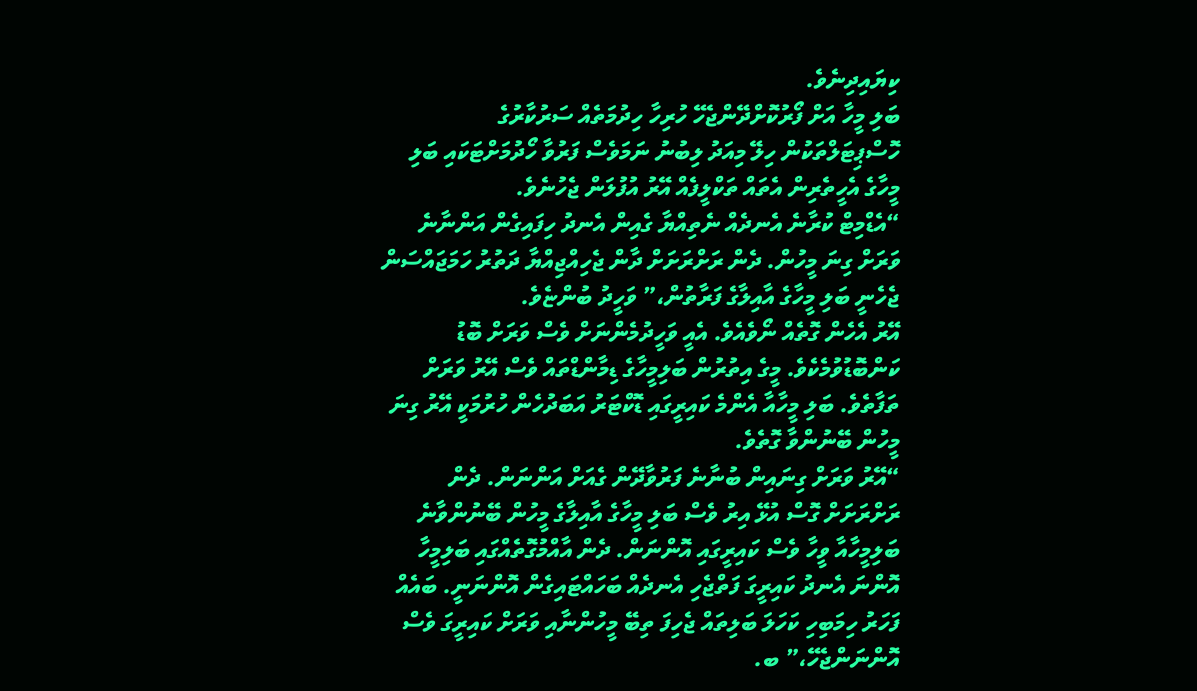ކިޔައިދިނެވެ.
ބަލި މީހާ އަށް ފޯރުކޮށްދޭންޖެހޭ ހުރިހާ ހިދުމަތެއް ސަރުކާރުގެ ހޮސްޕިޓަލްތަކުން ހިލޭ މިއަދު ލިބުނު ނަމަވެސް ފަރުވާ ހޯދުމަށްޓަކައި ބަލި މީހާގެ އެހީތެރިން އެތައް ތަކްލީފެއް އޭރު އުފުލަން ޖެހުނެވެ.
“އެޑްމިޓް ކުރާނެ އެނދެއް ނެތިއްޔާ ގެއިން އެނދު ހިފައިގެން އަންނާނެ ވަރަށް ގިނަ މީހުން. ދެން ރަށްރަށަށް ދާން ޖެހިއްޖިއްޔާ ދަތުރު ހަމަޖައްސަން ޖެހެނީ ބަލި މީހާގެ އާއިލާގެ ފަރާތުން،” ވަހީދު ބުންޏެވެ.
އޭރު އެހެން ގޮތެއް ނޯވެއެވެ. އެއީ ވަހީދުމެންނަށް ވެސް ވަރަށް ބޮޑު ކަންބޮޑުވުމެކެވެ. މީގެ އިތުރުން ބަލިމީހާގެ ޑިމާންޑްތައް ވެސް އޭރު ވަރަށް ތަފާތެވެ. ބަލި މީހާއާ އެންމެ ކައިރީގައި ޑޮކްޓަރު އަބަދުހެން ހުރުމަކީ އޭރު ގިނަ މީހުން ބޭނުންވާ ގޮތެވެ.
“އޭރު ވަރަށް ގިނައިން ބުނާނެ ފަރުވާދޭން ގެއަށް އަންނަން. ދެން ރަށްރަށަށް ގޮސް އުޅޭ އިރު ވެސް ބަލި މީހާގެ އާއިލާގެ މީހުން ބޭނުންވާނެ ބަލިމީހާއާ ވީހާ ވެސް ކައިރީގައި އޮންނަން. ދެން އާއްމުގޮތެއްގައި ބަލިމީހާ އޮންނަ އެނދު ކައިރީގަ ފަތްޖެހި އެނދެއް ބަހައްޓައިގެން އޮންނަނީ. ބައެއް ފަހަރު ހިމަބިހި ކަހަލަ ބަލިތައް ޖެހިފަ ތިބޭ މީހުންނާއި ވަރަށް ކައިރީގަ ވެސް އޮންނަންޖެހޭ،” ބ.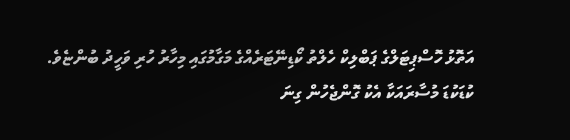އަތޮޅު ހޮސްޕިޓަލްގެ ޕަބްލިކް ހެލްތު ކޯޑިނޭޓަރެއްގެ މަގާމުގައި މިހާރު ހުރި ވަހީދު ބުންޏެވެ.
ކުޑަކުޑަ މުސާރައަކާ އެކު ގޮންޖެހުން ގިނަ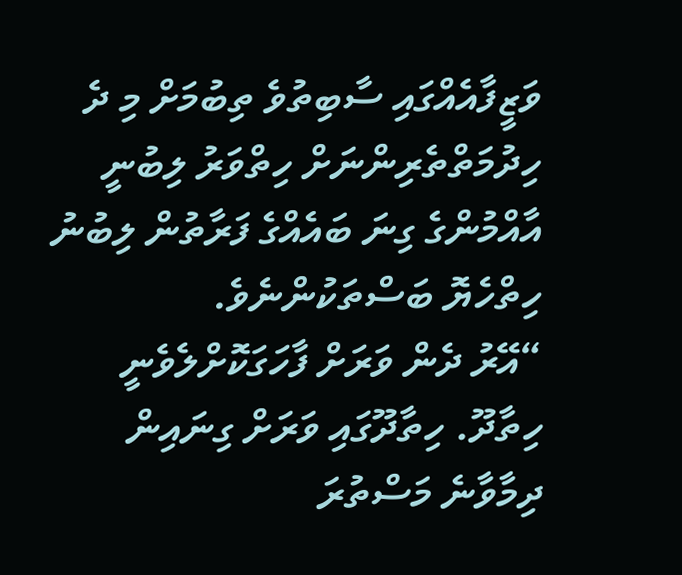ވަޒީފާއެއްގައި ސާބިތުވެ ތިބުމަށް މި ދެ ހިދުމަތްތެރިންނަށް ހިތްވަރު ލިބުނީ އާއްމުންގެ ގިނަ ބައެއްގެ ފަރާތުން ލިބުނު ހިތްހެޔޮ ބަސްތަކުންނެވެ.
“އޭރު ދެން ވަރަށް ފާހަގަކޮށްލެވެނީ ހިތާދޫ. ހިތާދޫގައި ވަރަށް ގިނައިން ދިމާވާނެ މަސްތުރަ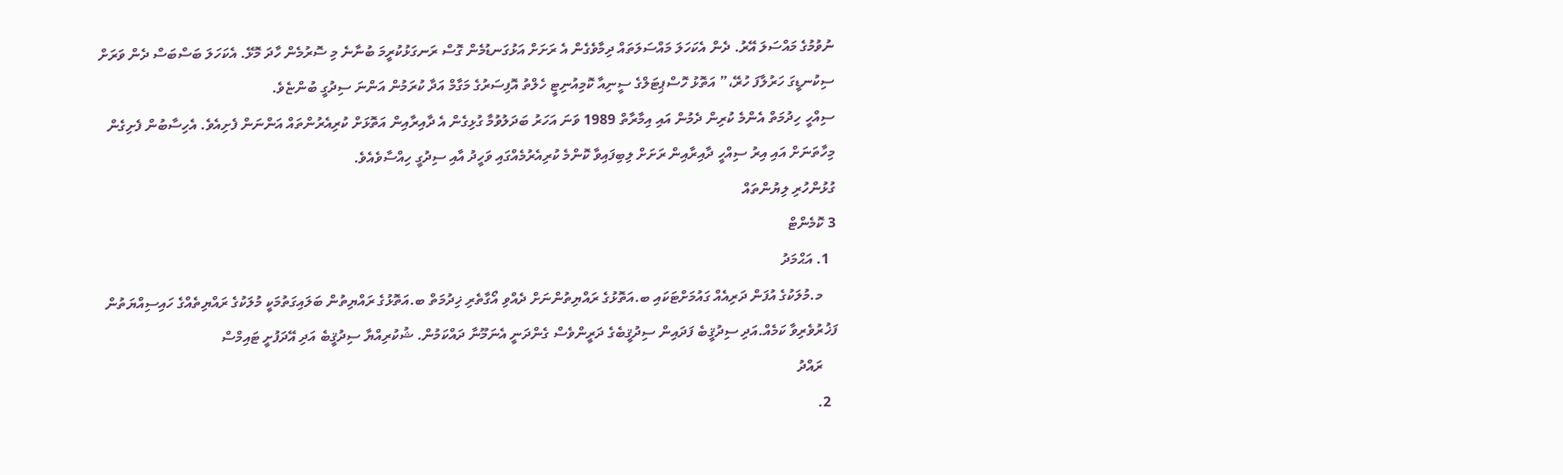ނުވުމުގެ މައްސަލަ އޭރު. ދެން އެކަހަލަ މައްސަލަތައް ދިމާވެގެން އެ ރަށަށް އަޅުގަނޑުމެން ގޮސް ރަނގަޅުކުރީމަ ބުނާނެ މި ސޮރުމެން ހާދަ މޮޅޭ. އެކަހަލަ ބަސްބަސް ދެން ވަރަށް ސިކުނޑީގަ ހަރުލާފަ ހުރޭ،” އަތޮޅު ހޮސްޕިޓަލްގެ ސީނިއާ ކޮމިއުނިޓީ ހެލްތު އޮފިސަރުގެ މަގާމް އަދާ ކުރަމުން އަންނަ ސިދުގީ ބުންޏެވެ.
ސިއްހީ ހިދުމަތް އެންމެ ކުރިން ދެމުން އައި އިމާރާތް 1989 ވަނަ އަހަރު ބަދަލުވުމާ ގުޅިގެން އެ ދާއިރާއިން އަތޮޅަށް ކުރިއެރުންތައް އަންނަން ފެށިއެވެ. އެހިސާބުން ފެށިގެން މިހާތަނަށް އައި އިރު ސިއްހީ ދާއިރާއިން ރަށަށް ލިބިފައިވާ ކޮންމެ ކުރިއެރުމެއްގައި ވަހީދު އާއި ސިދުގީ ހިއްސާވެއެވެ.
ގުޅުންހުރި ލިޔުންތައް
3 ކޮމެންޓް
  1. އަޙްމަދު
    މ.މުލަކުގެ އުފަން ދަރިއެއް ގައުމަށްޓަކައި ބ.އަތޮޅުގެ ރައްޔިތުންނަށް ދެއްވި އޯގާތެރި ޚިދުމަތް ބ.އަތޮޅުގެ ރައްޔިތުން ބަލައިގަތުމަކީ މުލަކުގެ ރައްޔިތެއްގެ ހައިސިއްޔަތުން ފަޚުރުވެރިވާ ކަމެއް.އަދި ސިދުޤީބެ ފަދައިން ސިދުޤީބެގެ ދަރީންވެސް ގެންދަނީ އެނަމޫނާ ދައްކަމުން. ޝުކުރިއްޔާ ސިދުޤީބެ އަދި އޭދަފުށީ ޓައިމްސް
    ރައްދު
  2.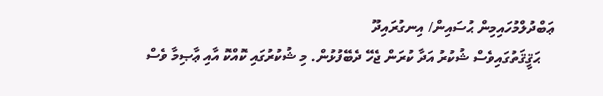ޢަބްދުލްމުހައިމިން ޙުސައިން/ އިނގުރައިދޫ
    ޙަޤީޤަތުގައިވެސް ޝުކުރު އަދާ ކުރަން ޖެހޭ ދެބޭފުޅުން. މި ޝުކުރުގައި ކޮއްކޮ އާއި ޢާޞިމާ ވެސް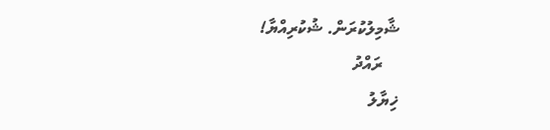ޝާމިލުކުރަން. ޝުކުރިއްޔާ!
    ރައްދު
ޚިޔާލު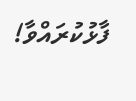ފާޅުކުރައްވާ!